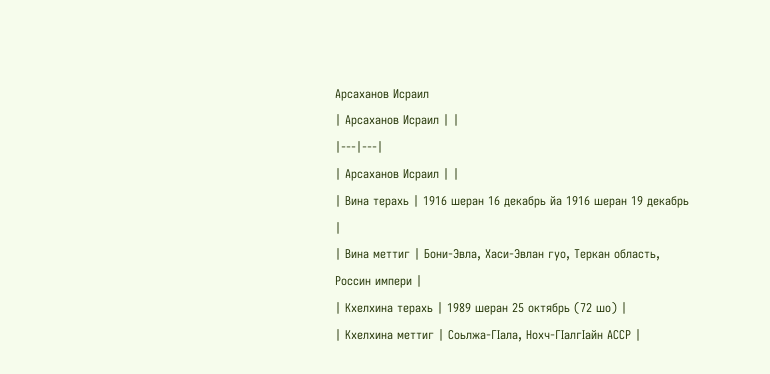Арсаханов Исраил
| Арсаханов Исраил | |
|---|---|
| Арсаханов Исраил | |
| Вина терахь | 1916 шеран 16 декабрь йа 1916 шеран 19 декабрь |
| Вина меттиг | Бони-Эвла, Хаси-Эвлан гуо, Теркан область, Россин импери |
| Кхелхина терахь | 1989 шеран 25 октябрь (72 шо) |
| Кхелхина меттиг | Соьлжа-ГӀала, Нохч-ГӀалгӀайн АССР |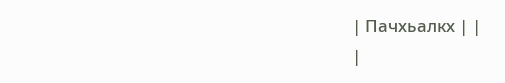| Пачхьалкх | |
|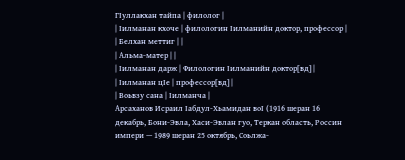ГӀуллакхан тайпа | филолог |
| Ӏилманан кхоче | филологин Ӏилманийн доктор, профессор |
| Белхан меттиг | |
| Альма-матер | |
| Ӏилманан дарж | Филологин Ӏилманийн доктор[вд] |
| Ӏилманан цӀе | профессор[вд] |
| Воьвзу сана | Ӏилманча |
Арсаханов Исраил Ӏабдул-Хьамидан воӀ (1916 шеран 16 декабрь, Бони-Эвла, Хаси-Эвлан гуо, Теркан область, Россин импери — 1989 шеран 25 октябрь, Соьлжа-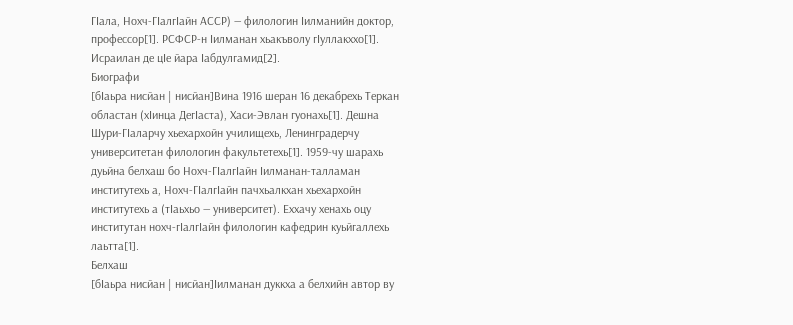ГӀала, Нохч-ГӀалгӀайн АССР) — филологин Ӏилманийн доктор, профессор[1]. РСФСР-н Ӏилманан хьакъволу гӀуллакххо[1]. Исраилан де цӀе йара Ӏабдулгамид[2].
Биографи
[бӀаьра нисйан | нисйан]Вина 1916 шеран 16 декабрехь Теркан областан (хӀинца ДегӀаста), Хаси-Эвлан гуонахь[1]. Дешна Шури-ГӀаларчу хьехархойн училищехь, Ленинградерчу университетан филологин факультетехь[1]. 1959-чу шарахь дуьйна белхаш бо Нохч-ГӀалгӀайн Ӏилманан-талламан институтехь а, Нохч-ГӀалгӀайн пачхьалкхан хьехархойн институтехь а (тӀаьхьо — университет). Еххачу хенахь оцу институтан нохч-гӀалгӀайн филологин кафедрин куьйгаллехь лаьтта[1].
Белхаш
[бӀаьра нисйан | нисйан]Ӏилманан дуккха а белхийн автор ву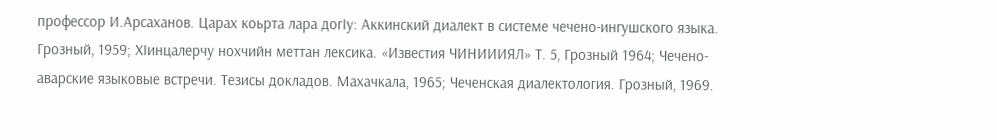профессор И.Арсаханов. Царах коьрта лара догӀу: Аккинский диалект в системе чечено-ингушского языка. Грозный, 1959; ХӀинцалерчу нохчийн меттан лексика. «Известия ЧИНИИИЯЛ» Т. 5, Грозный 1964; Чечено-аварские языковые встречи. Тезисы докладов. Махачкала, 1965; Чеченская диалектология. Грозный, 1969.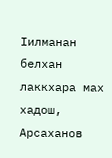Ӏилманан белхан лаккхара мах хадош, Арсаханов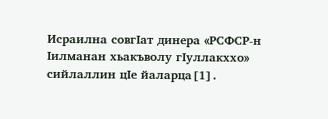Исраилна совгӀат динера «РСФСР-н Ӏилманан хьакъволу гӀуллакххо» сийлаллин цӀе йаларца[1].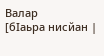Валар
[бӀаьра нисйан |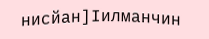нисйан]Ӏилманчин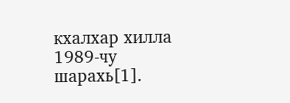кхалхар хилла 1989-чу шарахь[1].